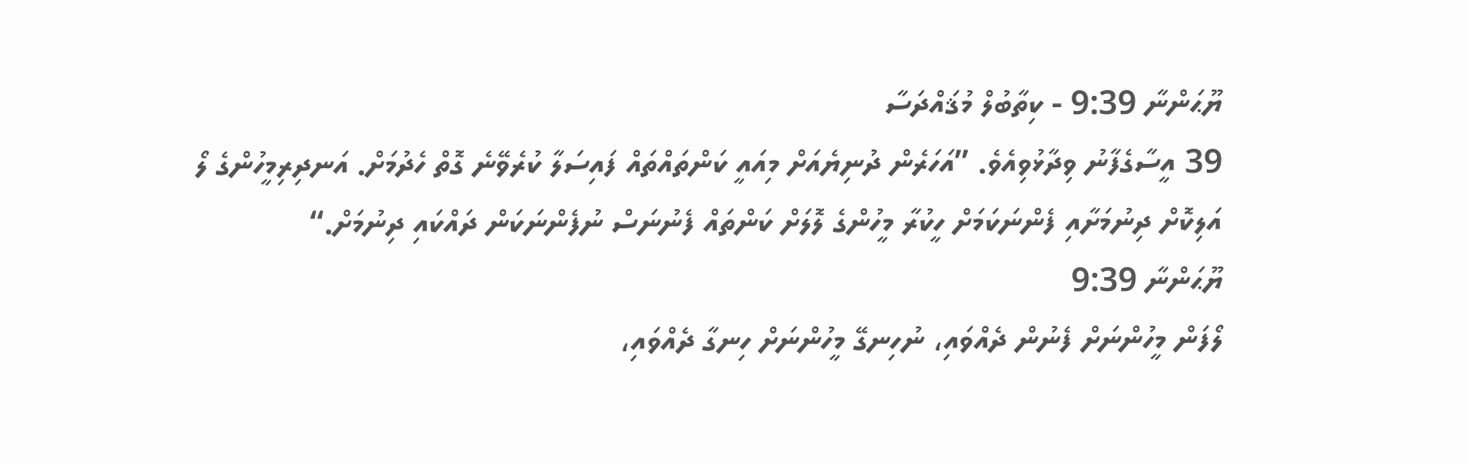ޔޫޙަންނާ 9:39 - ކިތާބުލް މުޤައްދަސާ
39 އީސާގެފާނު ވިދާޅުވިއެވެ. ”އަހަރެން ދުނިޔެއަށް މިއައީ ކަންތައްތައް ފައިސަލާ ކުރެވޭނެ ގޮތް ހެދުމަށް. އަނދިރިމީހުންގެ ލޯ އަލިކޮށް ދިނުމަށާއި ފެންނަކަމަށް ހީކުރާ މީހުންގެ ލޮލަށް ކަންތައް ފެނުނަސް ނުފެންނަކަން ދައްކައި ދިނުމަށް.“
ޔޫޙަންނާ 9:39
ލޯފަން މީހުންނަށް ފެނުން ދެއްވައި، ނުހިނގޭ މީހުންނަށް ހިނގާ ދެއްވައި،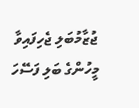ޖުޒާމުބަލި ޖެހިފައިވާ މީހުންގެ ބަލި ފަސޭހަ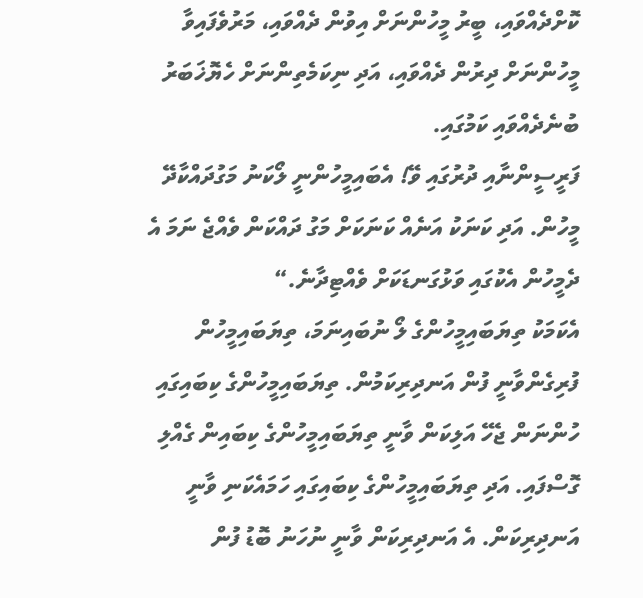ކޮށްދެއްވައި، ބީރު މީހުންނަށް އިވުން ދެއްވައި، މަރުވެފައިވާ މީހުންނަށް ދިރުން ދެއްވައި، އަދި ނިކަމެތިންނަށް ހެޔޮޚަބަރު ބުނެދެއްވައި ކަމުގައި.
ފަރީސީންނާއި ދުރުގައި ވޭ! އެބައިމީހުންނީ ލޯކަނު މަގުދައްކާދޭ މީހުން. އަދި ކަނަކު އަނެއް ކަނަކަށް މަގު ދައްކަން ވެއްޖެ ނަމަ އެ ދެމީހުން އެކުގައި ވަޅުގަނޑަކަށް ވެއްޓިދާނެ.“
އެކަމަކު ތިޔަބައިމީހުންގެ ލޯ ނުބައިނަމަ، ތިޔަބައިމީހުން ފުރިގެންވާނީ ފުން އަނދިރިކަމުން. ތިޔަބައިމީހުންގެ ކިބައިގައި ހުންނަން ޖެހޭ އަލިކަން ވާނީ ތިޔަބައިމީހުންގެ ކިބައިން ގެއްލި ގޮސްފައި. އަދި ތިޔަބައިމީހުންގެ ކިބައިގައި ހަމައެކަނި ވާނީ އަނދިރިކަން. އެ އަނދިރިކަން ވާނީ ނުހަނު ބޮޑު ފުން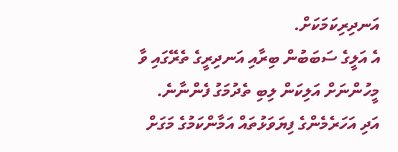އަނދިރިކަމަކަށް.
އެ އަލީގެ ސަބަބުން ބިރާއި އަނދިރީގެ ތެރޭގައި ވާ މީހުންނަށް އަލިކަން ލިބި ތެދުމަގު ފެންނާނެ. އަދި އަހަރެމެންގެ ފިޔަވަޅުތައް އަމާންކަމުގެ މަގަށް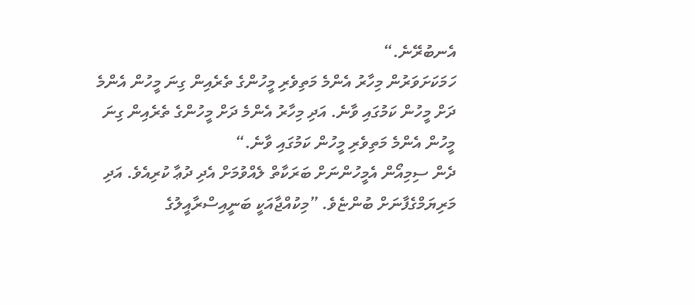އެނބުރޭނެ.“
ހަމަކަށަވަރުން މިހާރު އެންމެ މަތިވެރި މީހުންގެ ތެރެއިން ގިނަ މީހުން އެންމެ ދަށް މީހުން ކަމުގައި ވާނެ. އަދި މިހާރު އެންމެ ދަށް މީހުންގެ ތެރެއިން ގިނަ މީހުން އެންމެ މަތިވެރި މީހުން ކަމުގައި ވާނެ.“
ދެން ސިމިއޯން އެމީހުންނަށް ބަރަކާތް ލެއްވުމަށް އެދި ދުޢާ ކުރިއެވެ. އަދި މަރިޔަމްގެފާނަށް ބުންޏެވެ. ”މިކުއްޖާއަކީ ބަނީއިސްރާއީލުގެ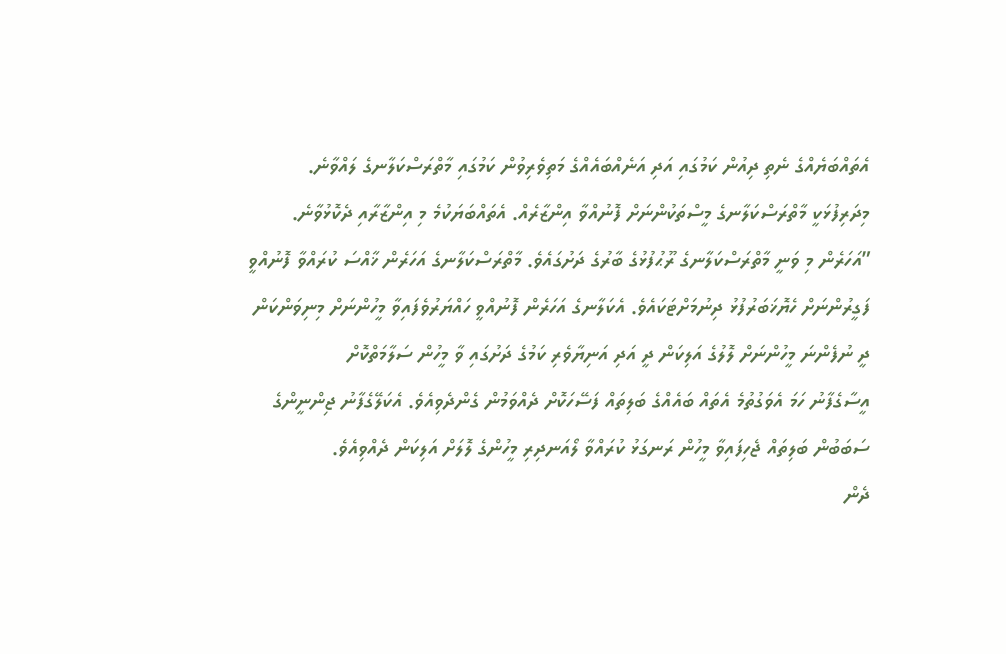އެތައްބަޔެއްގެ ނެތި ދިއުން ކަމުގައި އަދި އަނެއްބައެއްގެ މަތިވެރިވުން ކަމުގައި މާތްރަސްކަލާނގެ ލައްވާނެ. މިދަރިފުޅަކީ މާތްރަސްކަލާނގެ މީސްތަކުންނަށް ފޮނުއްވާ އިންޒާރެއް. އެތައްބަޔަކުމެ މި އިންޒާރާއި ދެކޮޅުވާނެ.
”އަހަރެން މި ވަނީ މާތްރަސްކަލާނގެ ރޫޙުފުޅުގެ ބާރުގެ ދަށުގައެވެ. މާތްރަސްކަލާނގެ އަހަރެން ޚާއްސަ ކުރައްވާ ފޮނުއްވީ ފަގީރުންނަށް ހެޔޮޚަބަރުފުޅު ދިނުމަށްޓަކައެވެ. އެކަލާނގެ އަހަރެން ފޮނުއްވީ ހައްޔަރުވެފައިވާ މީހުންނަށް މިނިވަންކަން ދީ ނުފެންނަ މީހުންނަށް ލޮލުގެ އަލިކަން ދީ އަދި އަނިޔާވެރި ކަމުގެ ދަށުގައި ވާ މީހުން ސަލާމަތްކޮށް
އީސާގެފާނު ހަމަ އެވަގުތުމެ އެތައް ބައެއްގެ ބަލިތައް ފަސޭހަކޮށް ދެއްވަމުން ގެންދެވިއެވެ. އެކަލޭގެފާނު ޖިންނީންގެ ސަބަބުން ބަލިތައް ޖެހިފައިވާ މީހުން ރަނގަޅު ކުރައްވާ ލޯއަނދިރި މީހުންގެ ލޮލަށް އަލިކަން ދެއްވިއެވެ.
ދެން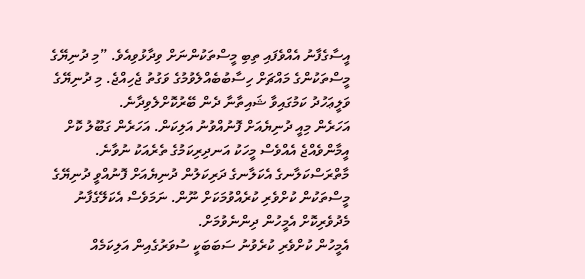އީސާގެފާނު އެއްވެފައި ތިބި މީސްތަކުންނަށް ވިދާޅުވިއެވެ. ”މި ދުނިޔޭގެ މީސްތަކުންގެ މައްޗަށް ހިސާބުބެއްލެވުމުގެ ވަގުތު ޖެހިއްޖެ. މި ދުނިޔޭގެ ވަލީޢަހުދު ކަމުގައިވާ ޝައިތާނާ ދެން ބޭރުކޮށްލެވިދާނެ.
އަހަރެން މިއީ ދުނިޔެއަށް ފޮނުއްވުނު އަލިކަން. އަހަރެން ގަބޫލު ކޮށް އީމާންވެއްޖެ އެއްވެސް މީހަކު އަނދިރިކަމުގެ ތެރެއަކު ނުވާނެ.
މާތްރަސްކަލާނގެ އެކަލާނގެ ދަރިކަލުން ދުނިޔެއަށް ފޮނުއްވީ ދުނިޔޭގެ މީސްތަކުން ކުށްވެރި ކުރެއްވުމަކަށް ނޫން. ނަމަވެސް އެކަލޭގެފާނު މެދުވެރިކޮށް އެމީހުން ދިންނެވުމަށް.
އެމީހުން ކުށްވެރި ކުރެވުނު ސަބަބަކީ ސުވަރުގެއިން އަލިކަމެއް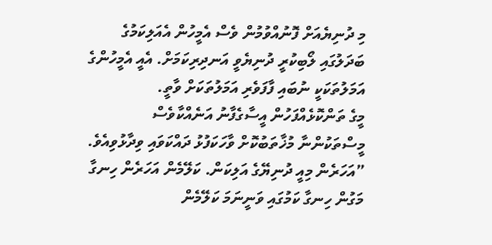މި ދުނިޔެއަށް ފޮނުއްވުމުން ވެސް އެމީހުން އެއަލިކަމުގެ ބަދަލުގައި ލޯބިކުރީ ދުނިޔެވީ އަނދިރިކަމަށް. އެއީ އެމީހުންގެ އަމަލުތަކަކީ ނުބައި ފާފަވެރި އަމަލުތަކަށް ވާތީ.
މީގެ ތަންކޮޅެއްފަހުން އީސާގެފާނު އަނެއްކާވެސް މީސްތަކުންނާ މުޚާތަބުކޮށް ވާހަކަފުޅު ދައްކަވައި ވިދާޅުވިއެވެ. ”އަހަރެން މިއީ ދުނިޔޭގެ އަލިކަން. ކަލޭމެން އަހަރެން ހިނގާ މަގުން ހިނގާ ކަމުގައި ވަނީނަމަ ކަލޭމެން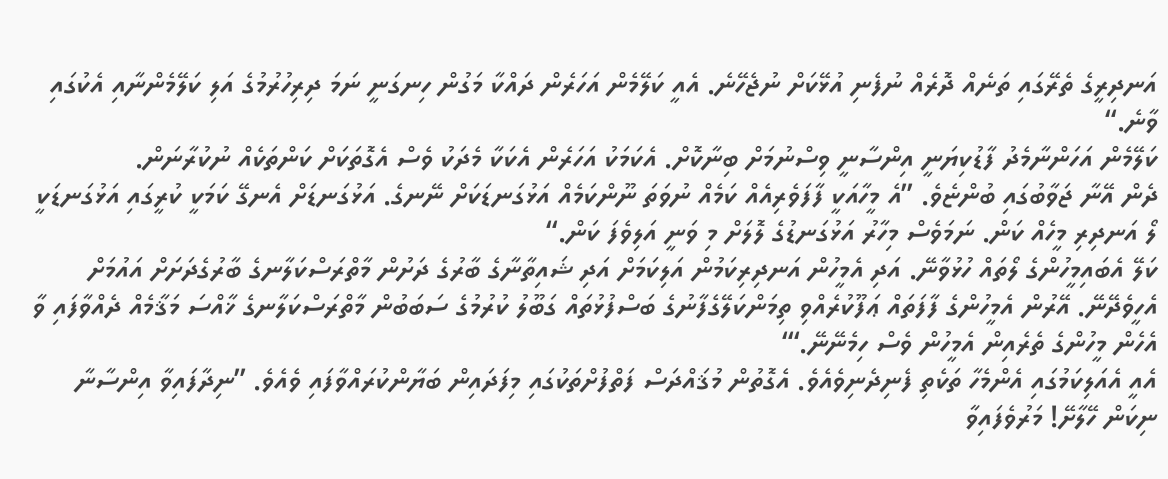އަނދިރީގެ ތެރޭގައި ތަނެއް ދޮރެއް ނުފެނި އުޅޭކަށް ނުޖެހޭނެ. އެއީ ކަލޭމެން އަހަރެން ދައްކާ މަގުން ހިނގަނީ ނަމަ ދިރިހުރުމުގެ އަލި ކަލޭމެންނާއި އެކުގައި ވާނެ.“
ކަލޭމެން އަހަންނާމެދު ފާޑުކިޔަނީ އިންސާނީ ވިސްނުމަށް ބިނާކޮށް. އެކަމަކު އަހަރެން އެކަކާ މެދަކު ވެސް އެގޮތަކަށް ކަންތަކެއް ނުކުރާނަން.
ދެން އޭނާ ޖަވާބުގައި ބުންޏެވެ. ”އެ މީހާއަކީ ފާފަވެރިއެއް ކަމެއް ނުވަތަ ނޫންކަމެއް އަޅުގަނޑަކަށް ނޭނގެ. އަޅުގަނޑަށް އެނގޭ ކަމަކީ ކުރީގައި އަޅުގަނޑަކީ ލޯ އަނދިރި މީހެއް ކަން. ނަމަވެސް މިހާރު އަޅުގަނޑުގެ ލޮލަށް މި ވަނީ އަލިވެފަ ކަން.“
ކަލޭ އެބައިމީހުންގެ ލޯތައް ހުޅުވާނޭ. އަދި އެމީހުން އަނދިރިކަމުން އަލިކަމަށް އަދި ޝައިތާނާގެ ބާރުގެ ދަށުން މާތްރަސްކަލާނގެ ބާރުގެދަށަށް އައުމަށް އެހީވެދޭނޭ. އޭރުން އެމީހުންގެ ފާފަތައް ޢަފޫކުރެއްވި ތިމަންކަލޭގެފާނުގެ ބަސްފުޅުތައް ގަބޫލު ކުރުމުގެ ސަބަބުން މާތްރަސްކަލާނގެ ޚާއްސަ މަޤާމެއް ދެއްވާފައި ވާ އެހެން މީހުންގެ ތެރެއިން އެމީހުން ވެސް ހިމެނޭނޭ.‘“
އެއީ އެއަލިކަމުގައި އެންމެހާ ތަކެތި ފެނިދެނިވެއެވެ. އެގޮތުން މުޤައްދަސް ފަތްފުށްތަކުގައި މިފަދައިން ބަޔާންކުރައްވާފައި ވެއެވެ. ”ނިދާފައިވާ އިންސާނާ ނިކަން ހޭލާށޭ! މަރުވެފައިވާ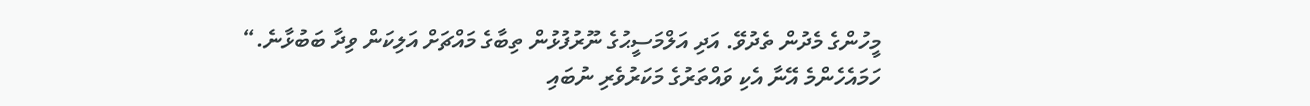މީހުންގެ މެދުން ތެދުވޭ. އަދި އަލްމަސީޙުގެ ނޫރުފުޅުން ތިބާގެ މައްޗަށް އަލިކަން ވިދާ ބަބުޅާނެ.“
ހަމައެހެންމެ އޭނާ އެކި ވައްތަރުގެ މަކަރުވެރި ނުބައި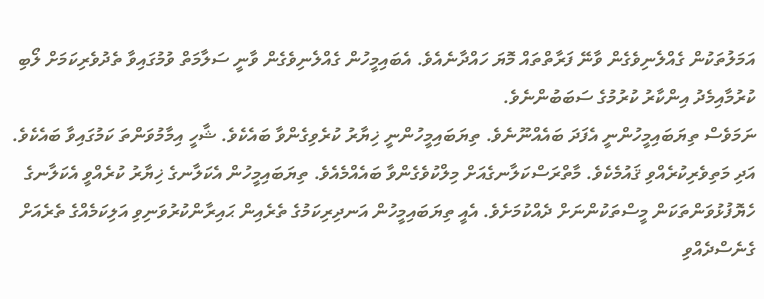އަމަލުތަކުން ގެއްލެނިވެގެން ވާނޭ ފަރާތްތައް މޮޔަ ހައްދާނެއެވެ. އެބައިމީހުން ގެއްލެނިވެގެން ވާނީ ސަލާމަތް ވުމުގައިވާ ތެދުވެރިކަމަށް ލޯބި ކުރުމާއިމެދު އިންކާރު ކުރުމުގެ ސަބަބުންނެވެ.
ނަމަވެސް ތިޔަބައިމީހުންނީ އެފަދަ ބައެއްނޫނެވެ. ތިޔަބައިމީހުންނީ ޚިޔާރު ކުރެވިގެންވާ ބައެކެވެ. ޝާހީ އިމާމުވަންތަ ކަމުގައިވާ ބައެކެވެ. އަދި މަތިވެރިކުރެއްވި ޤައުމެކެވެ. މާތްރަސްކަލާނގެއަށް މިލްކުވެގެންވާ ބައެއްމެއެވެ. ތިޔަބައިމީހުން އެކަލާނގެ ޚިޔާރު ކުރެއްވީ އެކަލާނގެ ހެޔޮފުޅުވަންތަކަން މީސްތަކުންނަށް ދެއްކުމަށެވެ. އެއީ ތިޔަބައިމީހުން އަނދިރިކަމުގެ ތެރެއިން ޙައިރާންކުރުވަނިވި އަލިކަމެއްގެ ތެރެއަށް ގެނެސްދެއްވި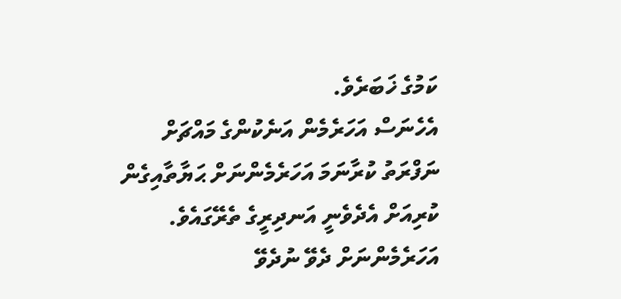ކަމުގެ ޚަބަރެވެ.
އެހެނަސް އަހަރެމެން އަނެކުންގެ މައްޗަށް ނަފްރަތު ކުރާނަމަ އަހަރެމެންނަށް ޙަޔާތާއިގެން ކުރިއަށް އެދެވެނީ އަނދިރީގެ ތެރޭގައެވެ. އަހަރެމެންނަށް ދެވޭ ނުދެވޭ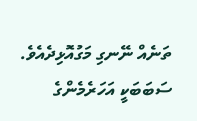ތަނެއް ނޭނގި މަގުއޮޅިދެއެވެ. ސަބަބަކީ އަހަރެމެންގެ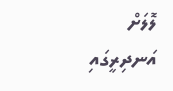ލޮލަށް އަނދިރީގައި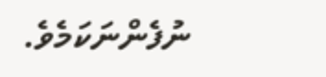ނުފެންނަކަމެވެ.